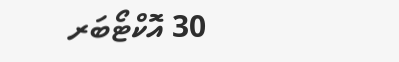30 އޮކްޓޯބަރ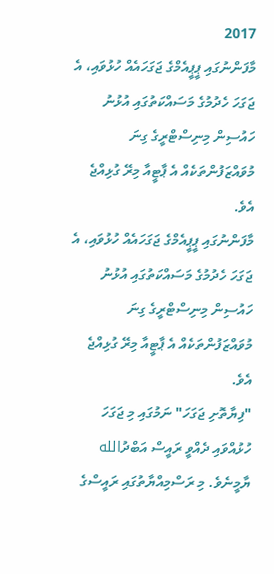2017
މާފަންނުގައި ޕީޕީއެމްގެ ޖަގަހައެއް ހުޅުވައި، އެ ޖަގަހަ ހެދުމުގެ މަސައްކަތުގައި އުޅުނު ހައުސިން މިނިސްޓްރީގެ ގިނަ މުވައްޒަފުންތަކެއް އެ ޕާޓީއާ މިރޭ ގުޅިއްޖެ އެވެ.
މާފަންނުގައި ޕީޕީއެމްގެ ޖަގަހައެއް ހުޅުވައި، އެ ޖަގަހަ ހެދުމުގެ މަސައްކަތުގައި އުޅުނު ހައުސިން މިނިސްޓްރީގެ ގިނަ މުވައްޒަފުންތަކެއް އެ ޕާޓީއާ މިރޭ ގުޅިއްޖެ އެވެ.
"ފިޔާތޮށި ޖަގަހަ" ނަމުގައި މި ޖަގަހަ ހުޅުއްވައި ދެއްވީ ރައީސް އަބްދުالله ޔާމީނެވެ. މި ރަސްމިއްޔާތުގައި ރައީސްގެ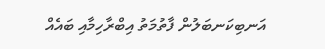އަނބިކަނބަލުން ފާތުމަތު އިބްރާހިމާއި ބައެއް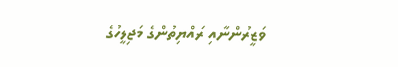ވަޒީރުންނާއި ރައްޔިތުންގެ މަޖިލީހުގެ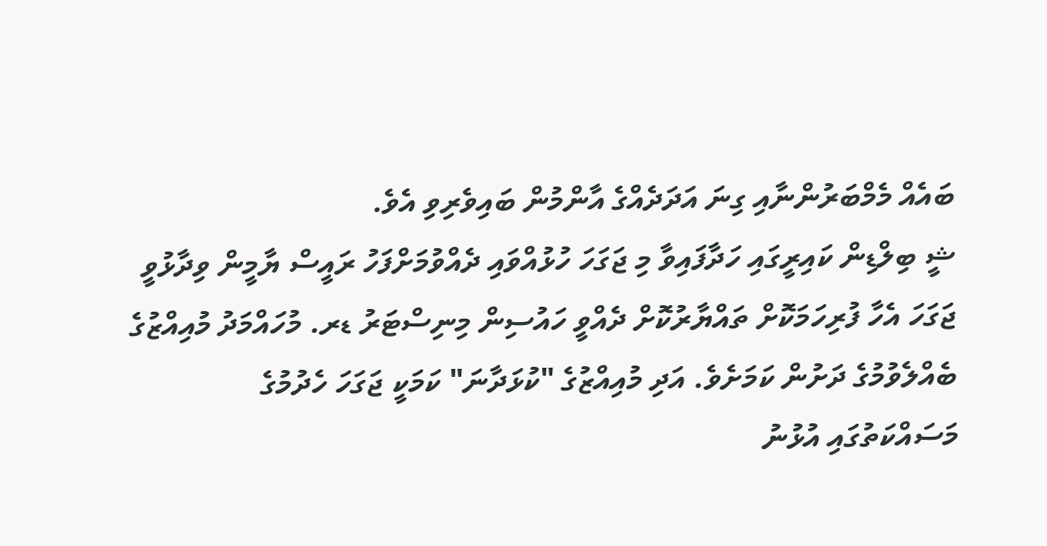ބައެއް މެމްބަރުންނާއި ގިނަ އަދަދެއްގެ އާންމުން ބައިވެރިވި އެވެ.
ޝީ ބިލްޑިން ކައިރީގައި ހަދާފައިވާ މި ޖަގަހަ ހުޅުއްވައި ދެއްވުމަށްފަހު ރައީސް ޔާމީން ވިދާޅުވީ ޖަގަހަ އެހާ ފުރިހަމަކޮށް ތައްޔާރުކޮށް ދެއްވީ ހައުސިން މިނިސްޓަރު ޑރ. މުހައްމަދު މުއިއްޒުގެ ބެއްލެވުމުގެ ދަށުން ކަމަށެވެ. އަދި މުއިއްޒުގެ "ކުޅަދާނަ" ކަމަކީ ޖަގަހަ ހެދުމުގެ މަސައްކަތުގައި އުޅުނު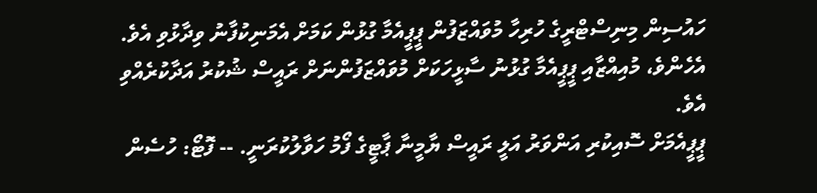ހައުސިން މިނިސްޓްރީގެ ހުރިހާ މުވައްޒަފުން ޕީޕީއެމާ ގުޅުން ކަމަށް އެމަނިކުފާނު ވިދާޅުވި އެވެ.
އެހެންވެ، މުއިއްޒާއި ޕީޕީއެމާ ގުޅުނު ސާޅީހަކަށް މުވައްޒަފުންނަށް ރައީސް ޝުކުރު އަދާކުރެއްވި އެވެ.
ޕީޕީއެމަށް ސޮއިކުރި އަންވަރު އަލީ ރައީސް ޔާމީނާ ޕާޓީގެ ފޯމު ހަވާލުކުރަނީ. -- ފޮޓޯ: ހުސެން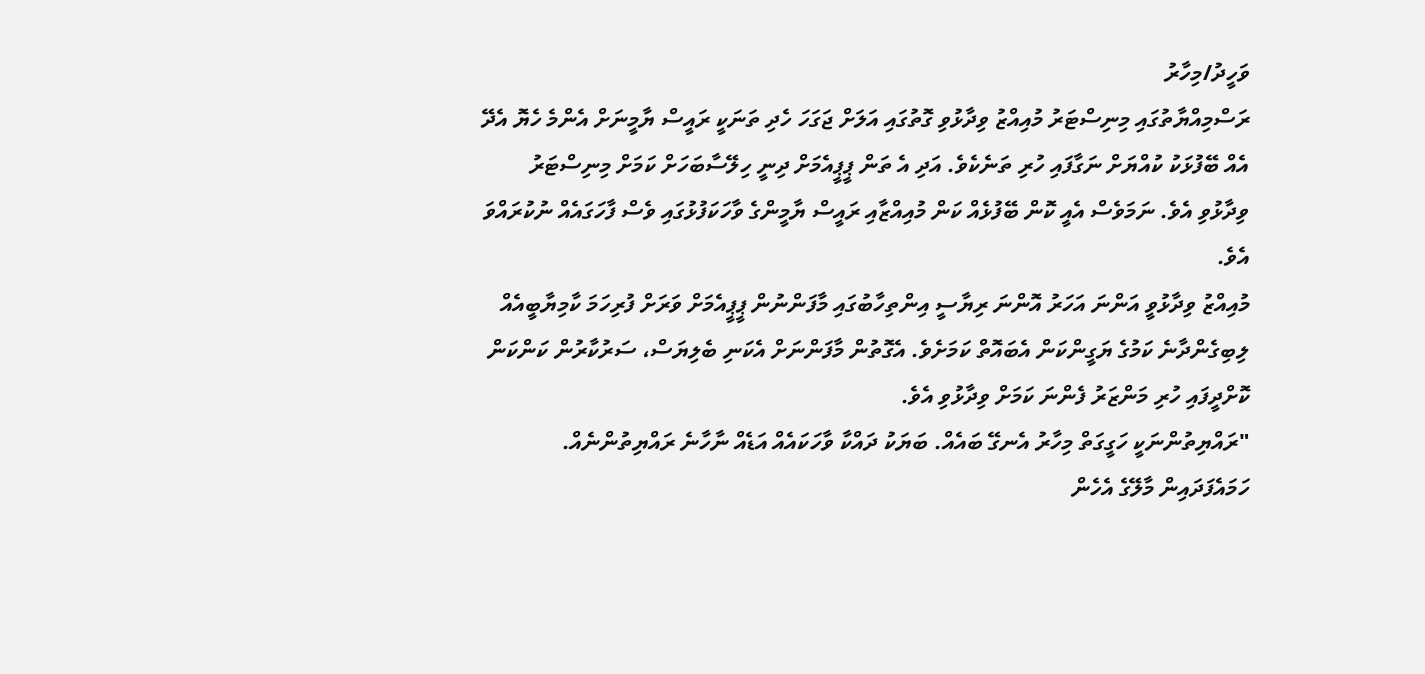ވަހީދު/މިހާރު
ރަސްމިއްޔާތުގައި މިނިސްޓަރު މުއިއްޒު ވިދާޅުވި ގޮތުގައި އަލަށް ޖަގަހަ ހެދި ތަނަކީ ރައީސް ޔާމީނަށް އެންމެ ހެޔޮ އެދޭ އެއް ބޭފުޅަކު ކުއްޔަށް ނަގާފައި ހުރި ތަނެކެވެ. އަދި އެ ތަން ޕީޕީއެމަށް ދިނީ ހިލޭސާބަހަށް ކަމަށް މިނިސްޓަރު ވިދާޅުވި އެވެ. ނަމަވެސް އެއީ ކޮން ބޭފުޅެއް ކަން މުއިއްޒާއި ރައީސް ޔާމީންގެ ވާހަކަފުޅުގައި ވެސް ފާހަގައެއް ނުކުރައްވަ އެވެ.
މުއިއްޒު ވިދާޅުވީ އަންނަ އަހަރު އޮންނަ ރިޔާސީ އިންތިހާބުގައި މާފަންނުން ޕީޕީއެމަށް ވަރަށް ފުރިހަމަ ކާމިޔާބީއެއް ލިބިގެންދާނެ ކަމުގެ ޔަގީންކަން އެބައޮތް ކަމަށެވެ. އެގޮތުން މާފަންނަށް އެކަނި ބެލިޔަސް، ސަރުކާރުން ކަންކަން ކޮށްދީފައި ހުރި މަންޒަރު ފެންނަ ކަމަށް ވިދާޅުވި އެވެ.
"ރައްޔިތުންނަކީ ހަގީގަތް މިހާރު އެނގޭ ބައެއް. ބަޔަކު ދައްކާ ވާހަކައެއް އަޑެއް ނާހާނެ ރައްޔިތުންނެއް. ހަމައެފަދައިން މާލޭގެ އެހެން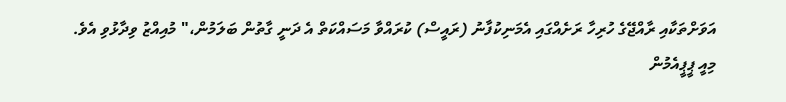އަވަށްތަކާއި ރާއްޖޭގެ ހުރިހާ ރަށެއްގައި އެމަނިކުފާނު (ރައީސް) ކުރައްވާ މަސައްކަތް އެ ދަނީ ގާތުން ބަލަމުން،" މުއިއްޒު ވިދާޅުވި އެވެ.
މިއީ ޕީޕީއެމުން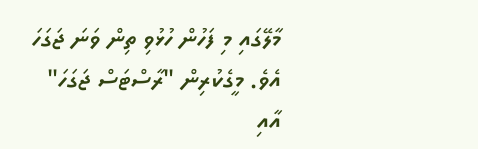މާލޭގައި މި ފަހުން ހުޅުވި ތިން ވަނަ ޖަގަހަ އެވެ. މީގެކުރިން "ރާސްޓަސް ޖަގަހަ" އާއި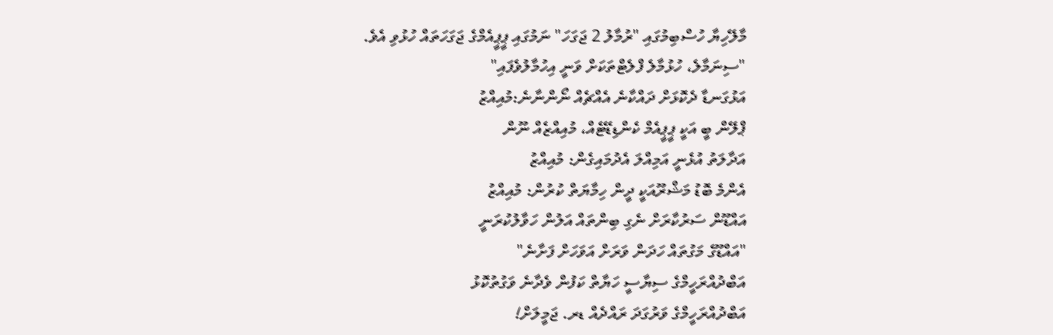މާލޭހިޔާ ހުސްބިމުގައި "ރުމާލު 2 ޖަގަހަ" ނަމުގައި ޕީޕީއެމްގެ ޖަގަހަތައް ހުޅުވި އެވެ.
"ސިނަމާލެ، ހުޅުމާލެ ފްލެޓްތަކަށް ވަނީ އިހުމާލުވެފައި"
އަޅުގަނޑާ ދެކޮޅަށް ދައްކާނެ އެއްޗެއް ނޯންނާނެ:މުއިއްޒު
ޕްލޭން ބީ އަކީ ޕީޕީއެމް ކެންޑިޑޭޓެއް، މުއިއްޒެއް ނޫން
އަދާލަތު އުޅެނީ އަމިއްލަ އެދުމައިގެން: މުއިއްޒު
އެންމެ ބޮޑު މަޝްރޫއަކީ ދީން ހިމާޔަތް ކުރުން: މުއިއްޒު
އައްޑޫން ސަރުކާރަށް ނެގި ބިންތައް އަލުން ހަވާލުކުރަނީ
"އައްޑޫގެ މަގުތައް ހަދަން ވަރަށް އަވަހަށް ފަށާނެ"
އަބްދުއްރަހީމްގެ ސިޔާސީ ހަޔާތް ކަފުން ވެދާނެ ވަގުތުކޮޅު
އަބްދުއްރަހީމްގެ ވަރުގަދަ ރައްދެއް ޑރ. ޖަމީލަށް!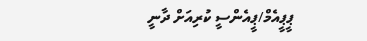ޕީޕީއެމް/ޕީއެންސީ ކުރިއަށް ދާނީ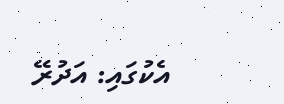އެކުގައި: އަދުރޭ